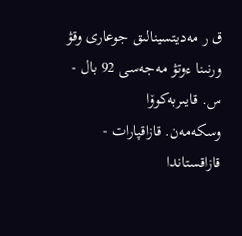ق ر مەديتسينالىق جوعارى وقۋ ورنىنا ءوتۋ مەجەسى 92 بال - س. قايىربەكوۆا
وسكەمەن. قازاقپارات - قازاقستاندا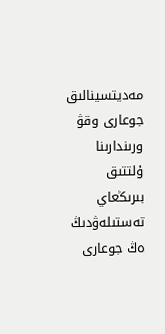مەديتسينالىق جوعارى وقۋ ورىندارىنا ۇلتتىق بىرىڭعاي تەستىلەۋدىڭ ەڭ جوعارى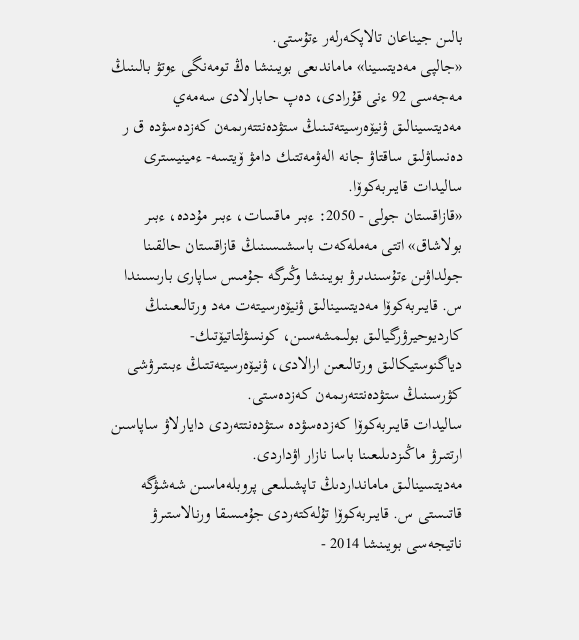بالىن جيناعان تالاپكەرلەر ءتۇستى.
«جالپى مەديتسينا» ماماندىعى بويىنشا ەڭ تومەنگى ءوتۋ بالىنىڭ مەجەسى 92 ءنى قۇرادى، دەپ حابارلادى سەمەي مەديتسينالىق ۋنيۆەرسيتەتىنىڭ ستۋدەنتتەرىمەن كەزدەسۋدە ق ر دەنساۋلىق ساقتاۋ جانە الەۋمەتتىك دامۋ ۆيتسە- ءمينيسترى ساليدات قايىربەكوۆا.
«قازاقستان جولى - 2050: ءبىر ماقسات، ءبىر مۇددە، ءبىر بولاشاق» اتتى مەملەكەت باسشىسىنىڭ قازاقستان حالقىنا جولداۋىن ءتۇسىندىرۋ بويىنشا وڭىرگە جۇمىس ساپارى بارىسىندا س. قايىربەكوۆا مەديتسينالىق ۋنيۆەرسيتەت مەد ورتالىعىنىڭ كارديوحيرۋرگيالىق بولىمشەسىن، كونسۋلتاتيۆتىك- دياگنوستيكالىق ورتالىعىن ارالادى، ۋنيۆەرسيتەتتىڭ ءبىتىرۋشى كۋرسىنىڭ ستۋدەنتتەرىمەن كەزدەستى.
ساليدات قايىربەكوۆا كەزدەسۋدە ستۋدەنتتەردى دايارلاۋ ساپاسىن ارتتىرۋ ماڭىزدىلىعىنا باسا نازار اۋداردى.
مەديتسينالىق مامانداردىڭ تاپشىلىعى پروبلەماسىن شەشۋگە قاتىستى س. قايىربەكوۆا تۇلەكتەردى جۇمىسقا ورنالاستىرۋ ناتيجەسى بويىنشا 2014 -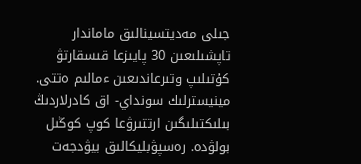جىلى مەديتسينالىق ماماندار تاپشىلىعىن 30 پايىزعا قىسقارتۋ كۇتىلىپ وتىرعاندىعىن ءمالىم ەتتى.
مينيسترلىك سونداي- اق كادرلاردىڭ بىلىكتىلىگىن ارتتىرۋعا كوپ كوڭىل بولۋدە. رەسپۋبليكالىق بيۋدجەت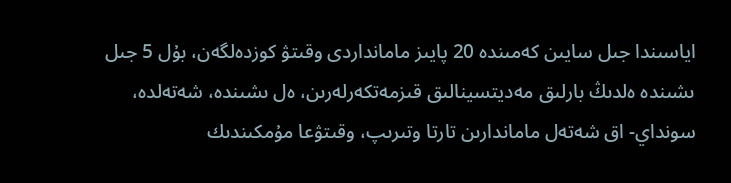اياسىندا جىل سايىن كەمىندە 20 پايىز مامانداردى وقىتۋ كوزدەلگەن، بۇل 5 جىل ىشىندە ەلدىڭ بارلىق مەديتسينالىق قىزمەتكەرلەرىن، ەل ىشىندە، شەتەلدە، سونداي- اق شەتەل ماماندارىن تارتا وتىرىپ، وقىتۋعا مۇمكىندىك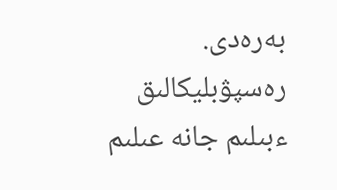بەرەدى. رەسپۋبليكالىق ءبىلىم جانە عىلىم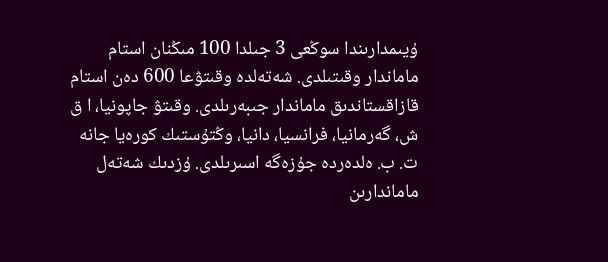ۇيىمدارىندا سوڭعى 3 جىلدا 100 مىڭنان استام ماماندار وقىتىلدى. شەتەلدە وقىتۋعا 600 دەن استام قازاقستاندىق ماماندار جىبەرىلدى. وقىتۋ جاپونيا، ا ق ش، گەرمانيا، فرانسيا، دانيا، وڭتۇستىك كورەيا جانە ت. ب. ەلدەردە جۇزەگە اسىرىلدى. ۇزدىك شەتەل ماماندارىن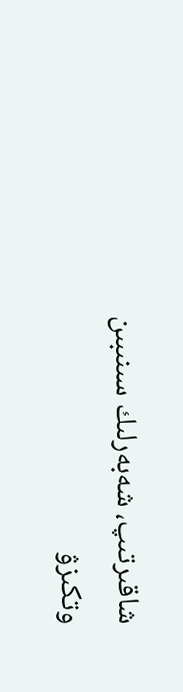شاقىرتىپ، شەبەرلىك سىنىبىن وتكىزۋ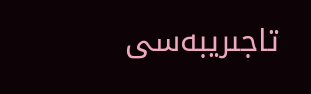تاجىريبەسى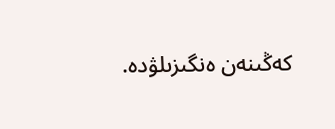كەڭىنەن ەنگىزىلۋدە.